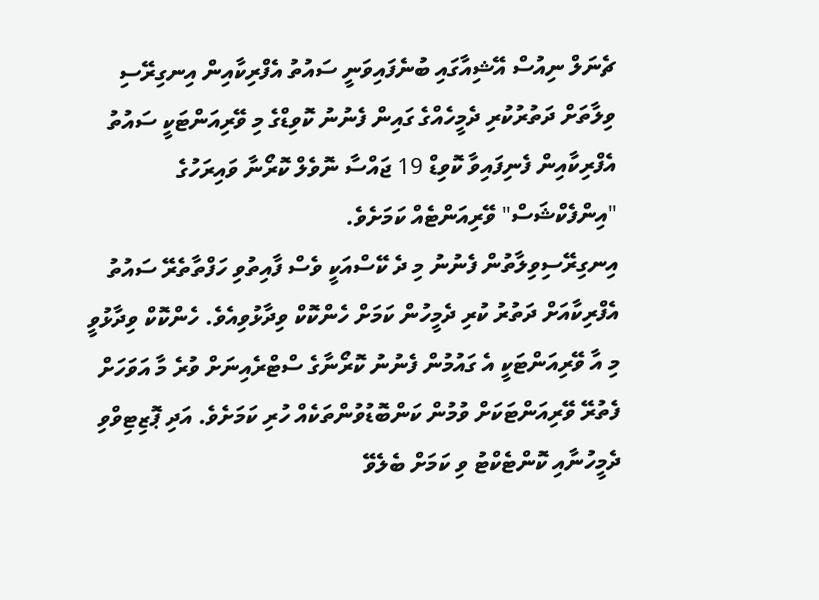ޗެނަލް ނިއުސް އޭޝިއާގައި ބުނެފައިވަނީ ސައުތު އެފްރިކާއިން އިނގިރޭސި ވިލާތަށް ދަތުރުކުރި ދެމީހެއްގެ ގައިން ފެނުނު ކޮވިޑްގެ މި ވޭރިއަންޓަކީ ސައުތު އެފްރިކާއިން ފެނިފައިވާ ކޮވިޑް 19 ޖައްސާ ނޮވެލް ކޮރޯނާ ވައިރަހުގެ "އިންފެކްޝަސް" ވޭރިއަންޓެއް ކަމަށެވެ.
އިނގިރޭސިވިލާތުން ފެނުނު މި ދެ ކޭސްއަކީ ވެސް ފާއިތުވި ހަފްތާތެރޭ ސައުތު އެފްރިކާއަށް ދަތުރު ކުރި ދެމީހުން ކަމަށް ހެންކޮކް ވިދާޅުވިއެވެ. ހެންކޮކް ވިދާޅުވީ މި އާ ވޭރިއަންޓަކީ އެ ގައުމުން ފެނުނު ކޮރޯނާގެ ސްޓްރެއިނަށް ވުރެ މާ އަވަހަށް ފެތުރޭ ވޭރިއަންޓަކަށް ވުމުން ކަންބޮޑުވުންތަކެއް ހުރި ކަމަށެވެ. އަދި ޕޮޒިޓިވްވި ދެމީހުނާއި ކޮންޓެކްޓު ވި ކަމަށް ބެލެވޭ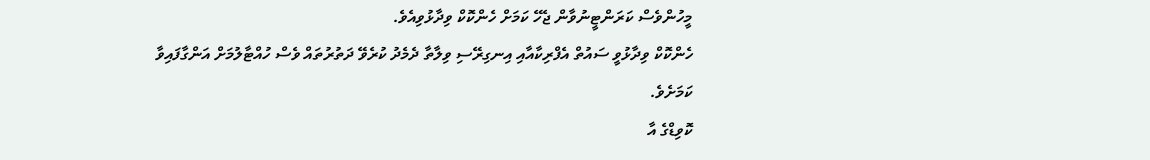މީހުންވެސް ކަރަންޓީނުވާން ޖެހޭ ކަމަށް ހެންކޮކް ވިދާޅުވިއެވެ.
ހެންކޮކް ވިދާޅުވީ ސައުތް އެފްރިކާއާއި އިނގިރޭސި ވިލާތާ ދެމެދު ކުރެވޭ ދަތުރުތައް ވެސް ހުއްޓާލުމަށް އަންގާފައިވާ ކަމަށެވެ.
ކޮވިޑްގެ އާ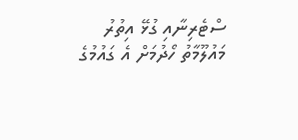ސްޓެރިނާއި ގުޅޭ އިތުރު މައުލޫމާތު ހޯދުމަށް އެ ގައުމުގެ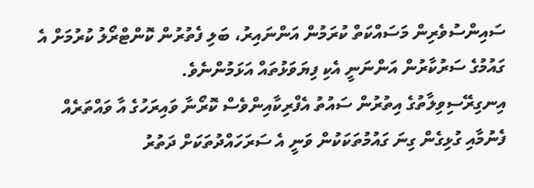ސައިންސުވެރިން މަސައްކަތް ކުރަމުން އަންނައިރު، ބަލި ފެތުރުން ކޮންޓްރޯލު ކުރުމަށް އެ ގައުމުގެ ސަރުކާރުން އަންނަނީ އެކި ފިޔަވަޅުތައް އަޅަމުންނެވެ.
އިނގިރޭސިވިލާތުގެ އިތުރުން ސައުތު އެފްރިކާއިންވެސް ކޮރޯނާ ވައިރަހުގެ އާ ވައްތަރެއް ފެނުމާއި ގުޅިގެން ގިނަ ގައުމުތަކަކުން ވަނީ އެ ސަރަހައްދުތަކަށް ދަތުރު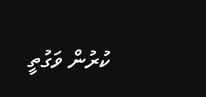ކުރުން ވަގުތީ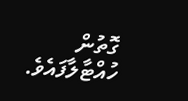ގޮތުން ހުއްޓާލާފައެވެ.